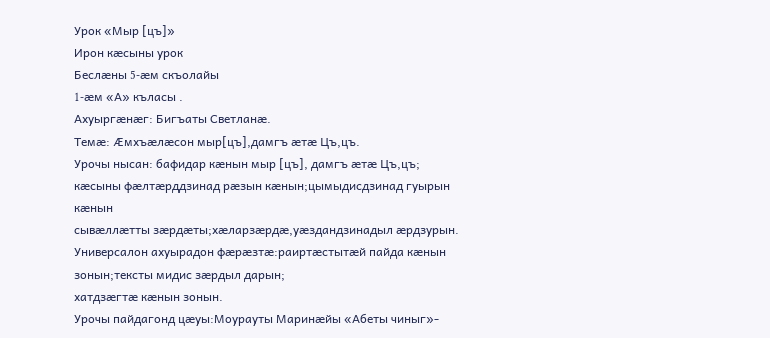Урок «Мыр [цъ]»
Ирон кæсыны урок
Беслæны 5-æм скъолайы
1-æм «А» къласы .
Ахуыргæнæг: Бигъаты Светланæ.
Темæ: Æмхъæлæсон мыр[цъ],дамгъ æтæ Цъ,цъ.
Урочы нысан: бафидар кæнын мыр [цъ], дамгъ æтæ Цъ,цъ;
кæсыны фæлтæрддзинад рæзын кæнын;цымыдисдзинад гуырын кæнын
сывæллæтты зæрдæты;хæларзæрдæ,уæздандзинадыл æрдзурын.
Универсалон ахуырадон фæрæзтæ:раиртæстытæй пайда кæнын зонын;тексты мидис зæрдыл дарын;
хатдзæгтæ кæнын зонын.
Урочы пайдагонд цæуы:Моурауты Маринæйы «Абеты чиныг»-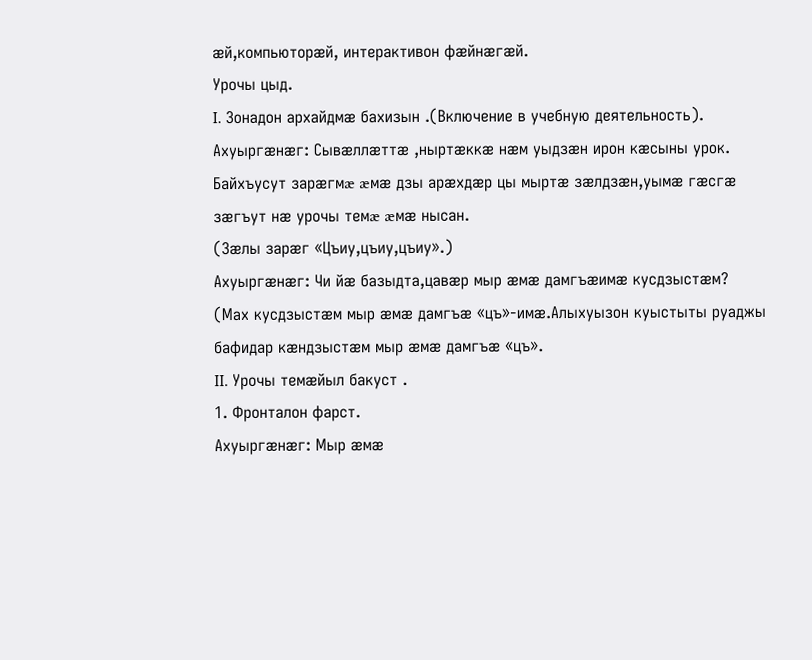æй,компьюторæй, интерактивон фæйнæгæй.
Урочы цыд.
I. Зонадон архайдмæ бахизын .(Включение в учебную деятельность).
Ахуыргæнæг: Сывæллæттæ ,ныртæккæ нæм уыдзæн ирон кæсыны урок.
Байхъусут зарæгмæ æмæ дзы арæхдæр цы мыртæ зæлдзæн,уымæ гæсгæ зæгъут нæ урочы темæ æмæ нысан.
(Зæлы зарæг «Цъиу,цъиу,цъиу».)
Ахуыргæнæг: Чи йæ базыдта,цавæр мыр æмæ дамгъæимæ кусдзыстæм?
(Мах кусдзыстæм мыр æмæ дамгъæ «цъ»-имæ.Алыхуызон куыстыты руаджы бафидар кæндзыстæм мыр æмæ дамгъæ «цъ».
II. Урочы темæйыл бакуст .
1. Фронталон фарст.
Ахуыргæнæг: Мыр æмæ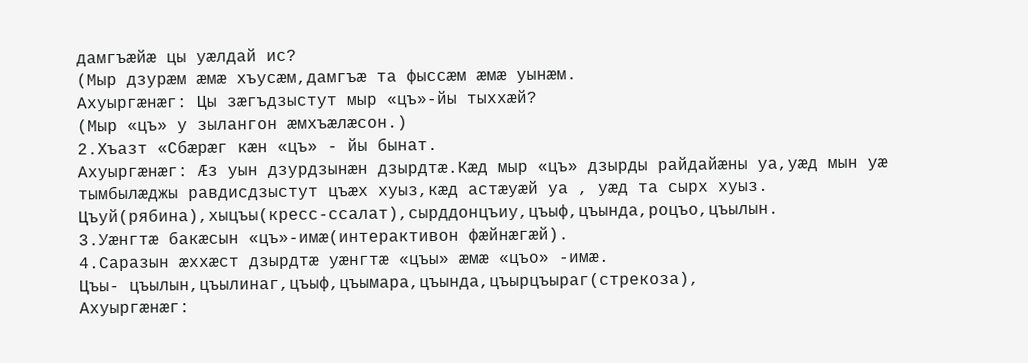дамгъæйæ цы уæлдай ис?
(Мыр дзурæм æмæ хъусæм,дамгъæ та фыссæм æмæ уынæм.
Ахуыргæнæг: Цы зæгъдзыстут мыр «цъ»-йы тыххæй?
(Мыр «цъ» у зылангон æмхъæлæсон.)
2.Хъазт «Сбæрæг кæн «цъ» - йы бынат.
Ахуыргæнæг: Æз уын дзурдзынæн дзырдтæ.Кæд мыр «цъ» дзырды райдайæны уа,уæд мын уæ тымбылæджы равдисдзыстут цъæх хуыз,кæд астæуæй уа , уæд та сырх хуыз.
Цъуй(рябина),хыцъы(кресс-ссалат),сырддонцъиу,цъыф,цъында,роцъо,цъылын.
3.Уæнгтæ бакæсын «цъ»-имæ(интерактивон фæйнæгæй).
4.Саразын æххæст дзырдтæ уæнгтæ «цъы» æмæ «цъо» -имæ.
Цъы- цъылын,цъылинаг,цъыф,цъымара,цъында,цъырцъыраг(стрекоза),
Ахуыргæнæг: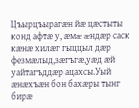Цъырцъырагæн йæ цæстыты конд афтæ у, æмæ æндæр саск кæнæ хилæг гыццыл дæр фезмæлыд,зæгъгæ,уæд æй уайтагъддæр ацахсы.Уый æнæхъæн бон бахæры тынг бирæ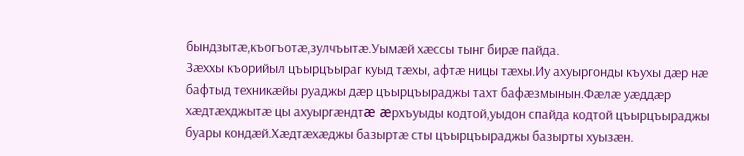бындзытæ,къогъотæ,зулчъытæ.Уымæй хæссы тынг бирæ пайда.
Зæххы къорийыл цъырцъыраг куыд тæхы, афтæ ницы тæхы.Иу ахуыргонды къухы дæр нæ бафтыд техникæйы руаджы дæр цъырцъыраджы тахт бафæзмынын.Фæлæ уæддæр хæдтæхджытæ цы ахуыргæндтæ æрхъуыды кодтой,уыдон спайда кодтой цъырцъыраджы буары кондæй.Хæдтæхæджы базыртæ сты цъырцъыраджы базырты хуызæн.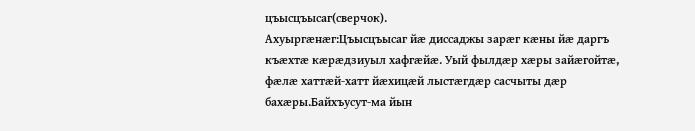цъысцъысаг(сверчок).
Ахуыргæнæг:Цъысцъысаг йæ диссаджы зарæг кæны йæ даргъ къæхтæ кæрæдзиуыл хафгæйæ. Уый фылдæр хæры зайæгойтæ, фæлæ хаттæй-хатт йæхицæй лыстæгдæр сасчыты дæр бахæры.Байхъусут-ма йын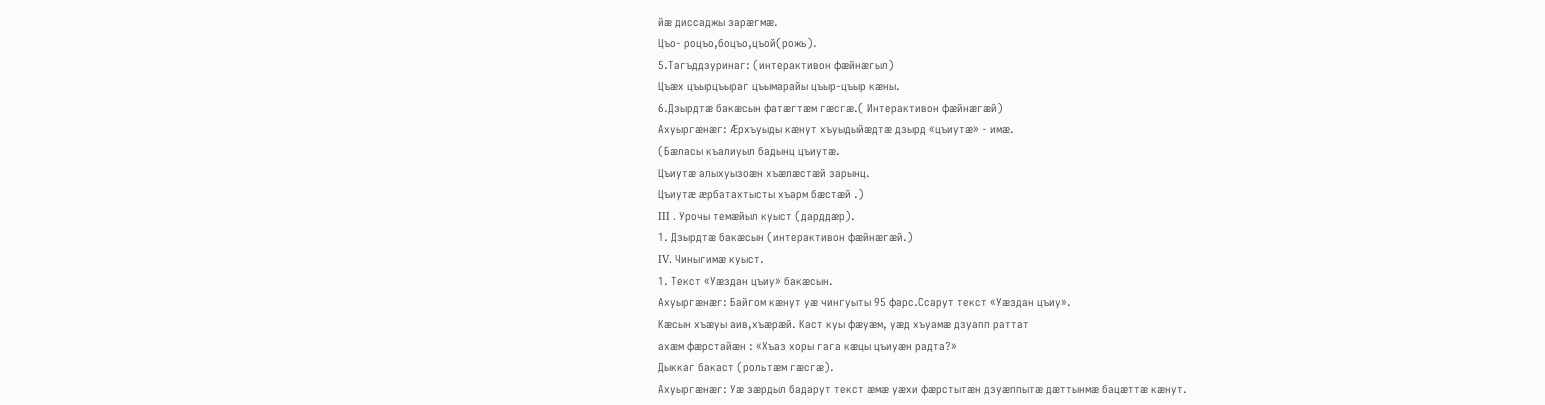йæ диссаджы зарæгмæ.
Цъо- роцъо,боцъо,цъой(рожь).
5.Тагъддзуринаг: (интерактивон фæйнæгыл)
Цъæх цъырцъыраг цъымарайы цъыр-цъыр кæны.
6.Дзырдтæ бакæсын фатæгтæм гæсгæ.( Интерактивон фæйнæгæй)
Ахуыргæнæг: Æрхъуыды кæнут хъуыдыйæдтæ дзырд «цъиутæ» - имæ.
(Бæласы къалиуыл бадынц цъиутæ.
Цъиутæ алыхуызоæн хъæлæстæй зарынц.
Цъиутæ æрбатахтысты хъарм бæстæй .)
III . Урочы темæйыл куыст (дарддæр).
1. Дзырдтæ бакæсын (интерактивон фæйнæгæй.)
IV. Чиныгимæ куыст.
1. Текст «Уæздан цъиу» бакæсын.
Ахуыргæнæг: Байгом кæнут уæ чингуыты 95 фарс.Ссарут текст «Уæздан цъиу».
Кæсын хъæуы аив,хъæрæй. Каст куы фæуæм, уæд хъуамæ дзуапп раттат
ахæм фæрстайæн : «Хъаз хоры гага кæцы цъиуæн радта?»
Дыккаг бакаст (рольтæм гæсгæ).
Ахуыргæнæг: Уæ зæрдыл бадарут текст æмæ уæхи фæрстытæн дзуæппытæ дæттынмæ бацæттæ кæнут.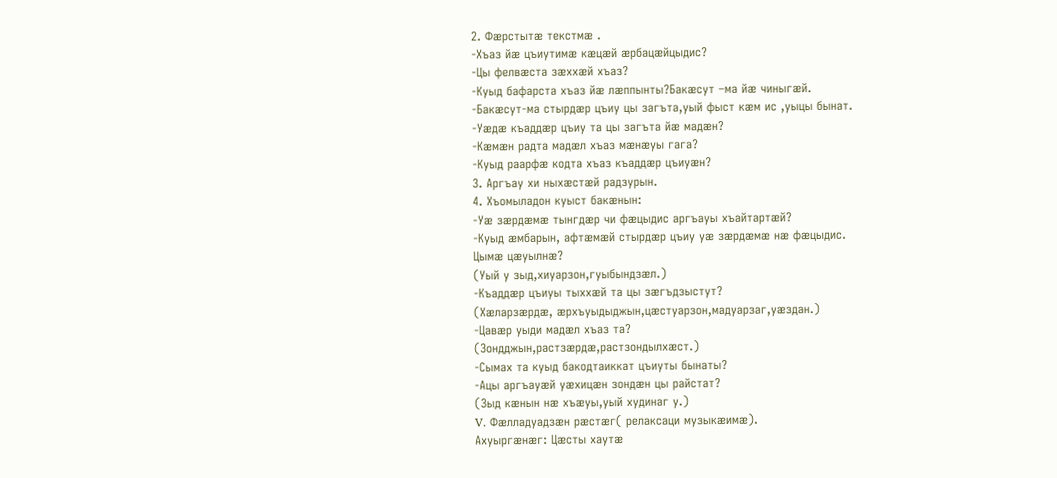2. Фæрстытæ текстмæ .
-Хъаз йæ цъиутимæ кæцæй æрбацæйцыдис?
-Цы фелвæста зæххæй хъаз?
-Куыд бафарста хъаз йæ лæппынты?Бакæсут –ма йæ чиныгæй.
-Бакæсут-ма стырдæр цъиу цы загъта,уый фыст кæм ис ,уыцы бынат.
-Уæдæ къаддæр цъиу та цы загъта йæ мадæн?
-Кæмæн радта мадæл хъаз мæнæуы гага?
-Куыд раарфæ кодта хъаз къаддæр цъиуæн?
3. Аргъау хи ныхæстæй радзурын.
4. Хъомыладон куыст бакæнын:
-Уæ зæрдæмæ тынгдæр чи фæцыдис аргъауы хъайтартæй?
-Куыд æмбарын, афтæмæй стырдæр цъиу уæ зæрдæмæ нæ фæцыдис.
Цымæ цæуылнæ?
(Уый у зыд,хиуарзон,гуыбындзæл.)
-Къаддæр цъиуы тыххæй та цы зæгъдзыстут?
(Хæларзæрдæ, æрхъуыдыджын,цæстуарзон,мадуарзаг,уæздан.)
-Цавæр уыди мадæл хъаз та?
(Зондджын,растзæрдæ,растзондылхæст.)
-Сымах та куыд бакодтаиккат цъиуты бынаты?
-Ацы аргъауæй уæхицæн зондæн цы райстат?
(Зыд кæнын нæ хъæуы,уый худинаг у.)
V. Фæлладуадзæн рæстæг( релаксаци музыкæимæ).
Ахуыргæнæг: Цæсты хаутæ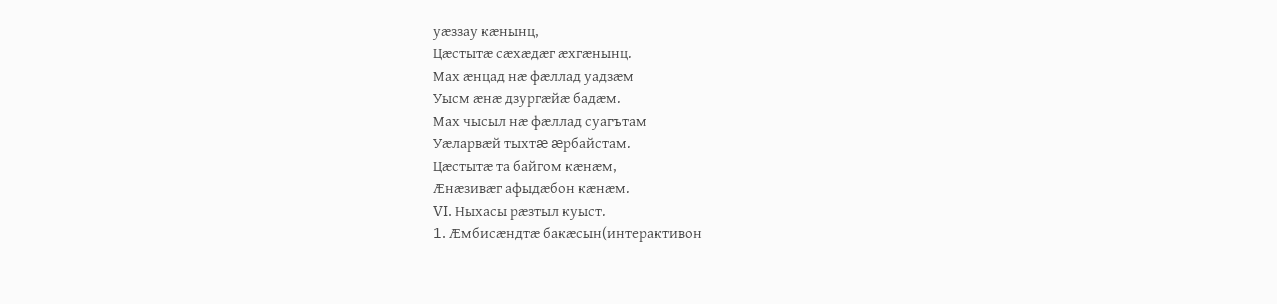уæззау кæнынц,
Цæстытæ сæхæдæг æхгæнынц.
Мах æнцад нæ фæллад уадзæм
Уысм æнæ дзургæйæ бадæм.
Мах чысыл нæ фæллад суагътам
Уæларвæй тыхтæ æрбайстам.
Цæстытæ та байгом кæнæм,
Æнæзивæг афыдæбон кæнæм.
VI. Ныхасы рæзтыл куыст.
1. Æмбисæндтæ бакæсын(интерактивон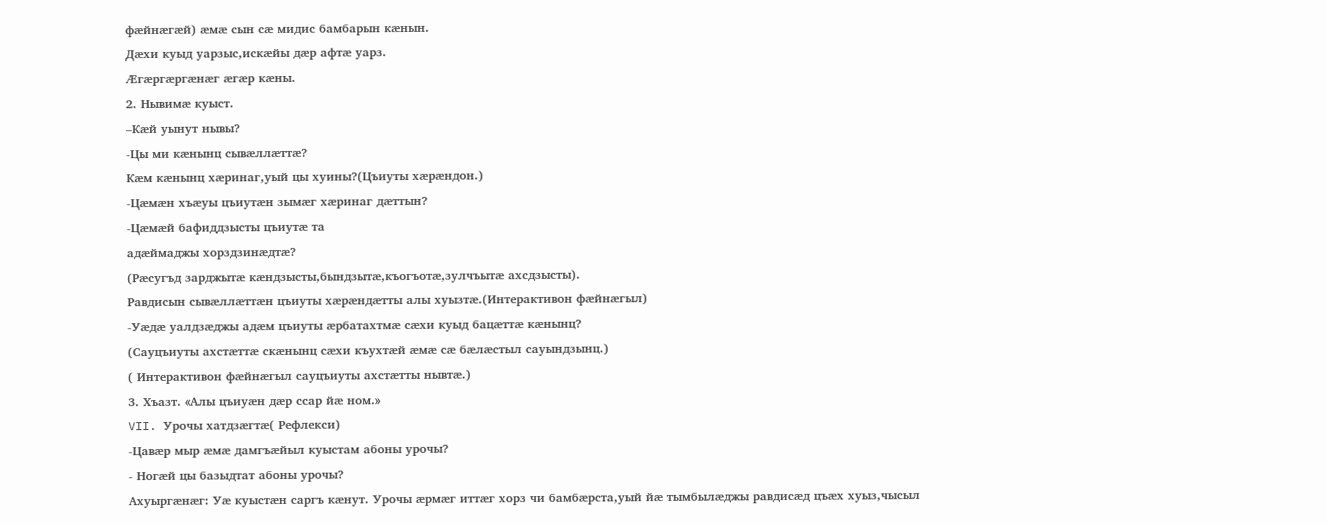фæйнæгæй) æмæ сын сæ мидис бамбарын кæнын.
Дæхи куыд уарзыс,искæйы дæр афтæ уарз.
Æгæргæргæнæг æгæр кæны.
2. Нывимæ куыст.
–Кæй уынут нывы?
-Цы ми кæнынц сывæллæттæ?
Кæм кæнынц хæринаг,уый цы хуины?(Цъиуты хæрæндон.)
-Цæмæн хъæуы цъиутæн зымæг хæринаг дæттын?
-Цæмæй бафиддзысты цъиутæ та
адæймаджы хорздзинæдтæ?
(Рæсугъд зарджытæ кæндзысты,бындзытæ,къогъотæ,зулчъытæ ахсдзысты).
Равдисын сывæллæттæн цъиуты хæрæндæтты алы хуызтæ.(Интерактивон фæйнæгыл)
-Уæдæ уалдзæджы адæм цъиуты æрбатахтмæ сæхи куыд бацæттæ кæнынц?
(Сауцъиуты ахстæттæ скæнынц сæхи къухтæй æмæ сæ бæлæстыл сауындзынц.)
( Интерактивон фæйнæгыл сауцъиуты ахстæтты нывтæ.)
3. Хъазт. «Алы цъиуæн дæр ссар йæ ном.»
VII. Урочы хатдзæгтæ( Рефлекси)
-Цавæр мыр æмæ дамгъæйыл куыстам абоны урочы?
- Ногæй цы базыдтат абоны урочы?
Ахуыргæнæг: Уæ куыстæн саргъ кæнут. Урочы æрмæг иттæг хорз чи бамбæрста,уый йæ тымбылæджы равдисæд цъæх хуыз,чысыл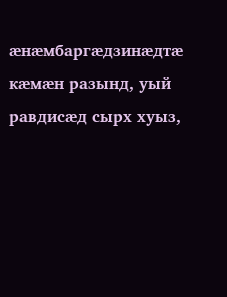æнæмбаргæдзинæдтæ кæмæн разынд, уый равдисæд сырх хуыз,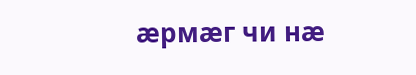æрмæг чи нæ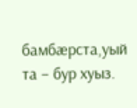бамбæрста,уый та – бур хуыз.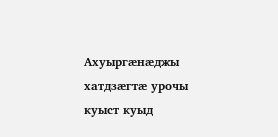Ахуыргæнæджы хатдзæгтæ урочы куыст куыд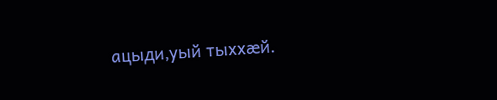ацыди,уый тыххæй.